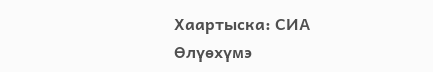Хаартыска: СИА
Өлүөхүмэ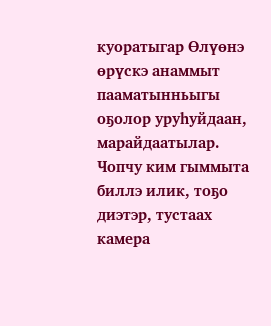куоратыгар Өлүөнэ өрүскэ анаммыт пааматынньыгы оҕолор уруһуйдаан, марайдаатылар. Чопчу ким гыммыта биллэ илик, тоҕо диэтэр, тустаах камера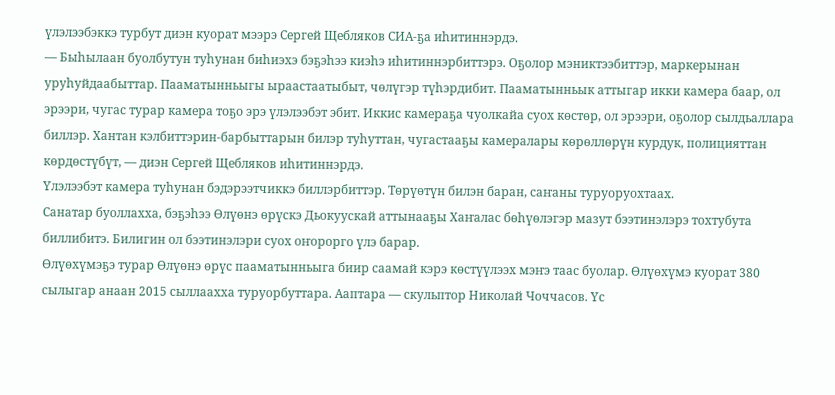үлэлээбэккэ турбут диэн куорат мээрэ Сергей Щебляков СИА-ҕа иһитиннэрдэ.
— Быһылаан буолбутун туһунан биһиэхэ бэҕэһээ киэһэ иһитиннэрбиттэрэ. Оҕолор мэниктээбиттэр, маркерынан уруһуйдаабыттар. Пааматынньыгы ыраастаатыбыт, чөлүгэр түһэрдибит. Пааматынньык аттыгар икки камера баар, ол эрээри, чугас турар камера тоҕо эрэ үлэлээбэт эбит. Иккис камераҕа чуолкайа суох көстөр, ол эрээри, оҕолор сылдьаллара биллэр. Хантан кэлбиттэрин-барбыттарын билэр туһуттан, чугастааҕы камералары көрөллөрүн курдук, полицияттан көрдөстүбүт, — диэн Сергей Щебляков иһитиннэрдэ.
Үлэлээбэт камера туһунан бэдэрээтчиккэ биллэрбиттэр. Төрүөтүн билэн баран, саҥаны туруоруохтаах.
Санатар буоллахха, бэҕэһээ Өлүөнэ өрүскэ Дьокуускай аттынааҕы Хаҥалас бөһүөлэгэр мазут бээтинэлэрэ тохтубута биллибитэ. Билигин ол бээтинэлэри суох оҥорорго үлэ барар.
Өлүөхүмэҕэ турар Өлүөнэ өрүс пааматынньыга биир саамай кэрэ көстүүлээх мэҥэ таас буолар. Өлүөхүмэ куорат 380 сылыгар анаан 2015 сыллаахха туруорбуттара. Ааптара — скульптор Николай Чоччасов. Үс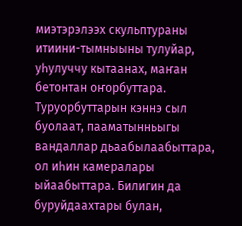миэтэрэлээх скульптураны итиини-тымныыны тулуйар, уһулуччу кытаанах, маҥан бетонтан оҥорбуттара. Туруорбуттарын кэннэ сыл буолаат, пааматынньыгы вандаллар дьаабылаабыттара, ол иһин камералары ыйаабыттара. Билигин да буруйдаахтары булан,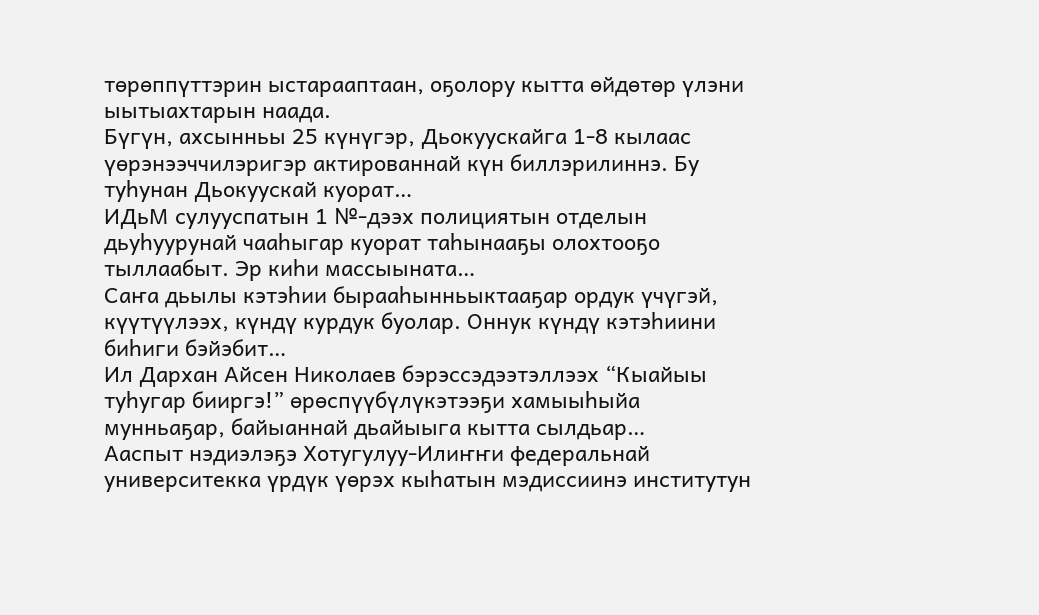төрөппүттэрин ыстарааптаан, оҕолору кытта өйдөтөр үлэни ыытыахтарын наада.
Бүгүн, ахсынньы 25 күнүгэр, Дьокуускайга 1-8 кылаас үөрэнээччилэригэр актированнай күн биллэрилиннэ. Бу туһунан Дьокуускай куорат…
ИДьМ сулууспатын 1 №-дээх полициятын отделын дьуһуурунай чааһыгар куорат таһынааҕы олохтооҕо тыллаабыт. Эр киһи массыыната…
Cаҥа дьылы кэтэһии бырааһынньыктааҕар ордук үчүгэй, күүтүүлээх, күндү курдук буолар. Оннук күндү кэтэһиини биһиги бэйэбит…
Ил Дархан Айсен Николаев бэрэссэдээтэллээх “Кыайыы туһугар бииргэ!” өрөспүүбүлүкэтээҕи хамыыһыйа мунньаҕар, байыаннай дьайыыга кытта сылдьар…
Ааспыт нэдиэлэҕэ Хотугулуу-Илиҥҥи федеральнай университекка үрдүк үөрэх кыһатын мэдиссиинэ институтун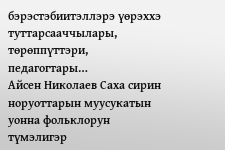бэрэстэбиитэллэрэ үөрэххэ туттарсааччылары, төрөппүттэри, педагогтары…
Айсен Николаев Саха сирин норуоттарын муусукатын уонна фольклорун түмэлигэр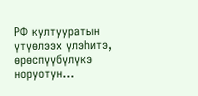РФ култууратын үтүөлээх үлэһитэ, өрөспүүбүлүкэ норуотун…